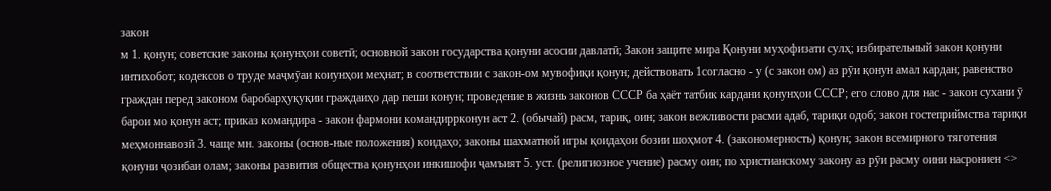закон
м 1. қонун; советские законы қонунҳои советӣ; основной закон государства қонуни асосии давлатӣ; Закон защите мира Қонуни муҳофизати сулҳ; избирательный закон қонуни интихобот; кодексов о труде маҷмӯаи коиунҳои меҳнат; в соответствии с закон-ом мувофиқи қонун; действовать 1согласно - у (с закон ом) аз рӯи қонун амал кардан; равенство граждан перед законом баробарҳуқуқии граждаиҳо дар пеши конун; проведение в жизнь законов СССР ба ҳаёт татбик кардани қонунҳои СССР; его слово для нас - закон сухани ӯ барои мо қонун аст; приказ командира - закон фармони командиррконун аст 2. (обычай) расм, тариқ, оин; закон вежливости расми адаб, тариқи одоб; закон гостеприймства тариқи меҳмоннавозӣ 3. чаще мн. законы (основ-ные положения) коидаҳо; законы шахматной игры қоидаҳои бозии шоҳмот 4. (закономерность) қонун; закон всемирного тяготения қонуни ҷозибаи олам; законы развития общества қонунҳои инкишофи ҷамъият 5. уст. (религиозное учение) расму оин; по христианскому закону аз рӯи расму оини насрониен <>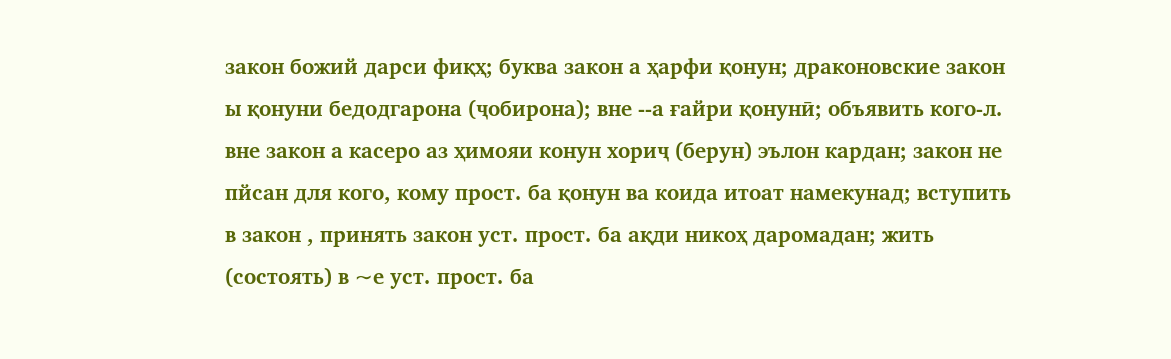закон божий дарси фиқҳ; буква закон а ҳарфи қонун; драконовские закон ы қонуни бедодгарона (ҷобирона); вне --а ғайри қонунӣ; объявить кого-л. вне закон а касеро аз ҳимояи конун хориҷ (берун) эълон кардан; закон не пйсан для кого, кому прост. ба қонун ва коида итоат намекунад; вступить в закон , принять закон уст. прост. ба ақди никоҳ даромадан; жить (состоять) в ~е уст. прост. ба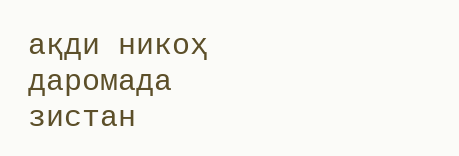ақди никоҳ даромада зистан